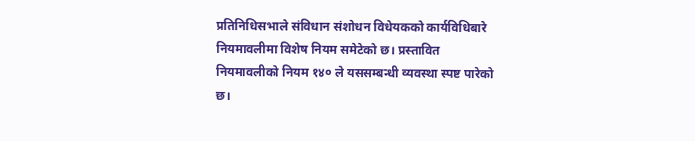प्रतिनिधिसभाले संविधान संशोधन विधेयकको कार्यविधिबारे नियमावलीमा विशेष नियम समेटेको छ। प्रस्तावित नियमावलीको नियम १४० ले यससम्बन्धी व्यवस्था स्पष्ट पारेको छ।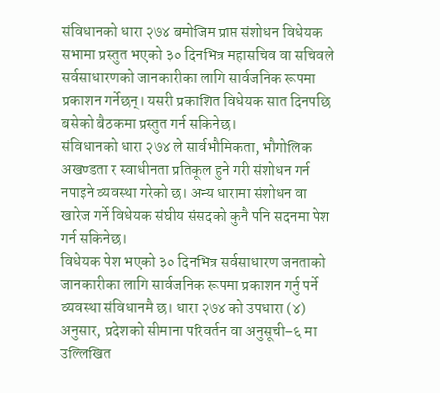संविधानको धारा २७४ बमोजिम प्राप्त संशोधन विधेयक सभामा प्रस्तुत भएको ३० दिनभित्र महासचिव वा सचिवले सर्वसाधारणको जानकारीका लागि सार्वजनिक रूपमा प्रकाशन गर्नेछन्। यसरी प्रकाशित विधेयक सात दिनपछि बसेको बैठकमा प्रस्तुत गर्न सकिनेछ।
संविधानको धारा २७४ ले सार्वभौमिकता, भौगोलिक अखण्डता र स्वाधीनता प्रतिकूल हुने गरी संशोधन गर्न नपाइने व्यवस्था गरेको छ। अन्य धारामा संशोधन वा खारेज गर्ने विधेयक संघीय संसदको कुनै पनि सदनमा पेश गर्न सकिनेछ।
विधेयक पेश भएको ३० दिनभित्र सर्वसाधारण जनताको जानकारीका लागि सार्वजनिक रूपमा प्रकाशन गर्नु पर्ने व्यवस्था संविधानमै छ। धारा २७४ को उपधारा (४) अनुसार, प्रदेशको सीमाना परिवर्तन वा अनुसूची–६ मा उल्लिखित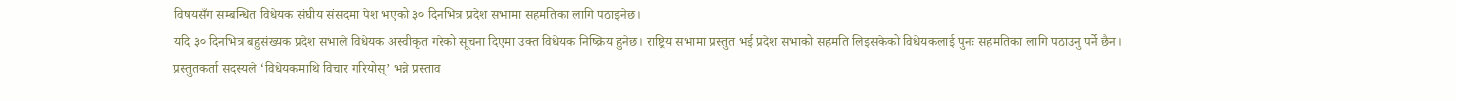विषयसँग सम्बन्धित विधेयक संघीय संसदमा पेश भएको ३० दिनभित्र प्रदेश सभामा सहमतिका लागि पठाइनेछ।
यदि ३० दिनभित्र बहुसंख्यक प्रदेश सभाले विधेयक अस्वीकृत गरेको सूचना दिएमा उक्त विधेयक निष्क्रिय हुनेछ। राष्ट्रिय सभामा प्रस्तुत भई प्रदेश सभाको सहमति लिइसकेको विधेयकलाई पुनः सहमतिका लागि पठाउनु पर्ने छैन।
प्रस्तुतकर्ता सदस्यले ‘विधेयकमाथि विचार गरियोस्’ भन्ने प्रस्ताव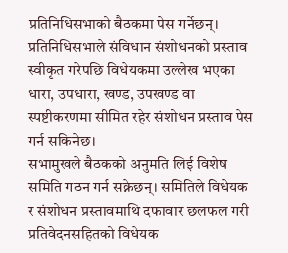प्रतिनिधिसभाको बैठकमा पेस गर्नेछन्। प्रतिनिधिसभाले संविधान संशोधनको प्रस्ताव स्वीकृत गरेपछि विधेयकमा उल्लेख भएका धारा, उपधारा, खण्ड, उपखण्ड वा स्पष्टीकरणमा सीमित रहेर संशोधन प्रस्ताव पेस गर्न सकिनेछ।
सभामुखले बैठकको अनुमति लिई विशेष समिति गठन गर्न सक्नेछन्। समितिले विधेयक र संशोधन प्रस्तावमाथि दफावार छलफल गरी प्रतिवेदनसहितको विधेयक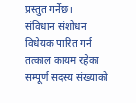प्रस्तुत गर्नेछ।
संविधान संशोधन विधेयक पारित गर्न तत्काल कायम रहेका सम्पूर्ण सदस्य संख्याको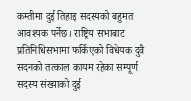कम्तीमा दुई तिहाइ सदस्यको बहुमत आवश्यक पर्नेछ। राष्ट्रिय सभाबाट प्रतिनिधिसभामा फर्किएको विधेयक दुवै सदनको तत्काल कायम रहेका सम्पूर्ण सदस्य संख्याको दुई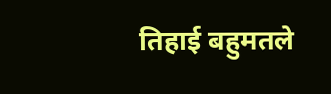तिहाई बहुमतले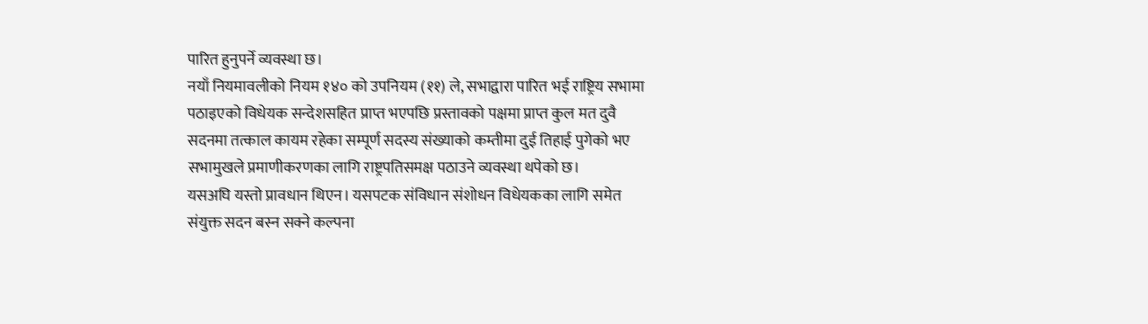पारित हुनुपर्ने व्यवस्था छ।
नयाँ नियमावलीको नियम १४० को उपनियम (११) ले, सभाद्वारा पारित भई राष्ट्रिय सभामा पठाइएको विधेयक सन्देशसहित प्राप्त भएपछि प्रस्तावको पक्षमा प्राप्त कुल मत दुवै सदनमा तत्काल कायम रहेका सम्पूर्ण सदस्य संख्याको कम्तीमा दुई तिहाई पुगेको भए सभामुखले प्रमाणीकरणका लागि राष्ट्रपतिसमक्ष पठाउने व्यवस्था थपेको छ।
यसअघि यस्तो प्रावधान थिएन। यसपटक संविधान संशोधन विधेयकका लागि समेत संयुक्त सदन बस्न सक्ने कल्पना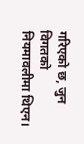गरिएको छ, जुन विगतको नियमावलीमा थिएन।